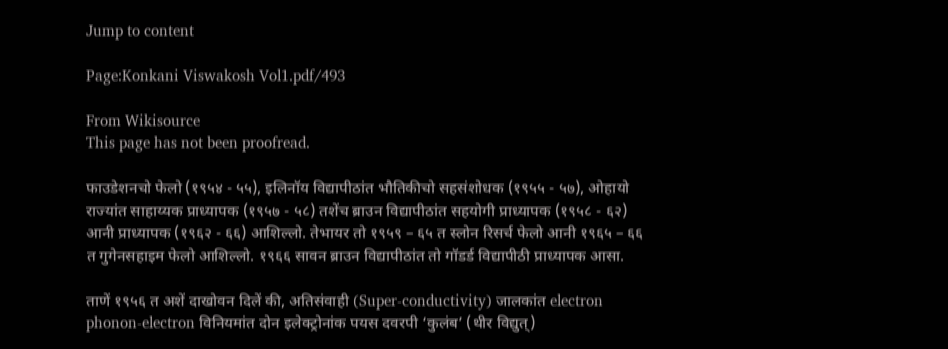Jump to content

Page:Konkani Viswakosh Vol1.pdf/493

From Wikisource
This page has not been proofread.

फाउडेशनचो फेलो (१९५४ - ५५), इलिनॉय विद्यापीठांत भौतिकीचो सहसंशोधक (१९५५ - ५७), ओहायो राज्यांत साहाय्यक प्राध्यापक (१९५७ - ५८) तशेंच ब्राउन विद्यापीठांत सहयोगी प्राध्यापक (१९५८ - ६२) आनी प्राध्यापक (१९६२ - ६६) आशिल्लो. तेभायर तो १९५९ – ६५ त स्लोन रिसर्च फेलो आनी १९६५ – ६६ त गुगेनसहाइम फेलो आशिल्लो. १९६६ सावन ब्राउन विद्यापीठांत तो गॉडर्ड विद्यापीठी प्राध्यापक आसा.

ताणें १९५६ त अशें दाखोवन दिलें की, अतिसंवाही (Super-conductivity) जालकांत electron phonon-electron विनियमांत दोन इलेक्ट्रोनांक पयस दवरपी ‘कुलंब’ (थीर विद्युत्‌)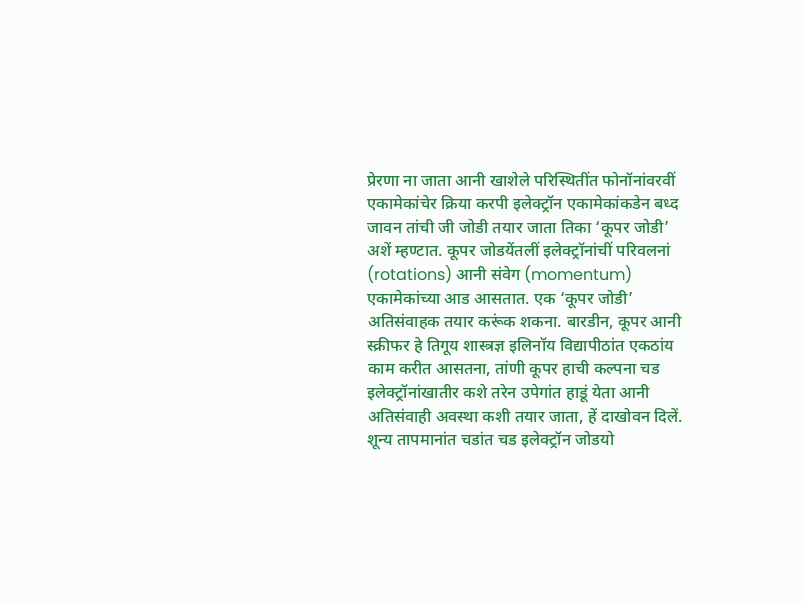प्रेरणा ना जाता आनी खाशेले परिस्थितींत फोनॉनांवरवीं एकामेकांचेर क्रिया करपी इलेक्ट्रॉन एकामेकांकडेन बध्द जावन तांची जी जोडी तयार जाता तिका ‘कूपर जोडी’ अशें म्हण्टात. कूपर जोडयेंतलीं इलेक्ट्रॉनांचीं परिवलनां (rotations) आनी संवेग (momentum) एकामेकांच्या आड आसतात. एक ‘कूपर जोडी’ अतिसंवाहक तयार करूंक शकना. बारडीन, कूपर आनी स्क्रीफर हे तिगूय शास्त्रज्ञ इलिनॉय विद्यापीठांत एकठांय काम करीत आसतना, तांणी कूपर हाची कल्पना चड इलेक्ट्रॉनांखातीर कशे तरेन उपेगांत हाडूं येता आनी अतिसंवाही अवस्था कशी तयार जाता, हें दाखोवन दिलें. शून्य तापमानांत चडांत चड इलेक्ट्रॉन जोडयो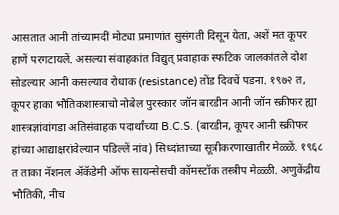आसतात आनी तांच्यामदीं मोट्या प्रमाणांत सुसंगती दिसून येता, अशें मत कूपर हाणें परगटायलें. असल्या संवाहकांत विद्युत्‌ प्रवाहाक स्फटिक जालकांतले दोश सोडल्यार आनी कसल्याव रोधाक (resistance) तोंड दिवचें पडना. १९७२ त, कूपर हाका भौतिकशास्त्राचो नोबेल पुरस्कार जॉन बारडीन आनी जॉन स्क्रीफर ह्या शास्त्रज्ञांवांगडा अतिसंवाहक पदार्थांच्या B.C.S. (बारडीन, कूपर आनी स्क्रीफर हांच्या आद्याक्षरांवेल्यान पडिल्लें नांव) सिध्दांताच्या सूत्रीकरणाखातीर मेळ्ळें. १९६८ त ताका नॅशनल ॲकॅडेमी ऑफ सायन्सेसची कॉमस्टॉक तस्त्रीप मेळ्ळी. अणुकेंद्रीय भौतिकी, नीच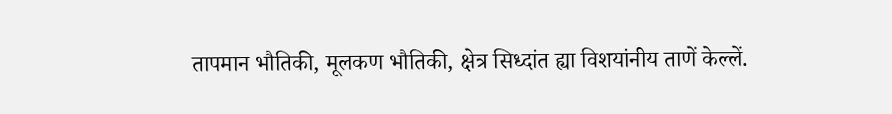तापमान भौतिकी, मूलकण भौतिकी, क्षेत्र सिध्दांत ह्या विशयांनीय ताणें केल्लें.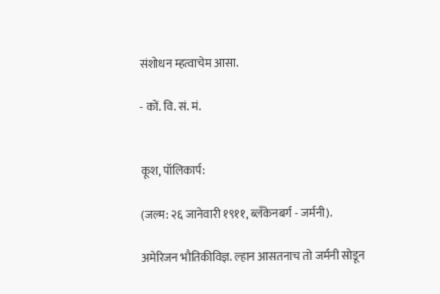संशोधन म्हत्वाचेम आसा.

- कों. वि. सं. मं.


कूश, पॉलिकार्प:

(जल्म: २६ जानेवारी १९११, ब्लँकेनबर्ग - जर्मनी).

अमेरिजन भौतिकीविज्ञ. ल्हान आसतनाच तो जर्मनी सोडून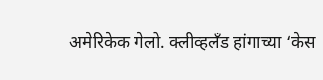अमेरिकेक गेलो. क्लीव्हलँड हांगाच्या ‘केस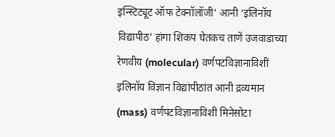इन्स्टिट्यूट ऑफ टेक्नॉलॉजी’ आनी ‘इलिनॉय विद्यापीठ’ हांगा शिकप घेतकच ताणें उजवाडाच्या रेणवीय (molecular) वर्णपटविज्ञानाविशीं इलिनॉय विज्ञान विद्यांपीठांत आनी द्रव्यमान (mass) वर्णपटविज्ञानाविशीं मिनेसोटा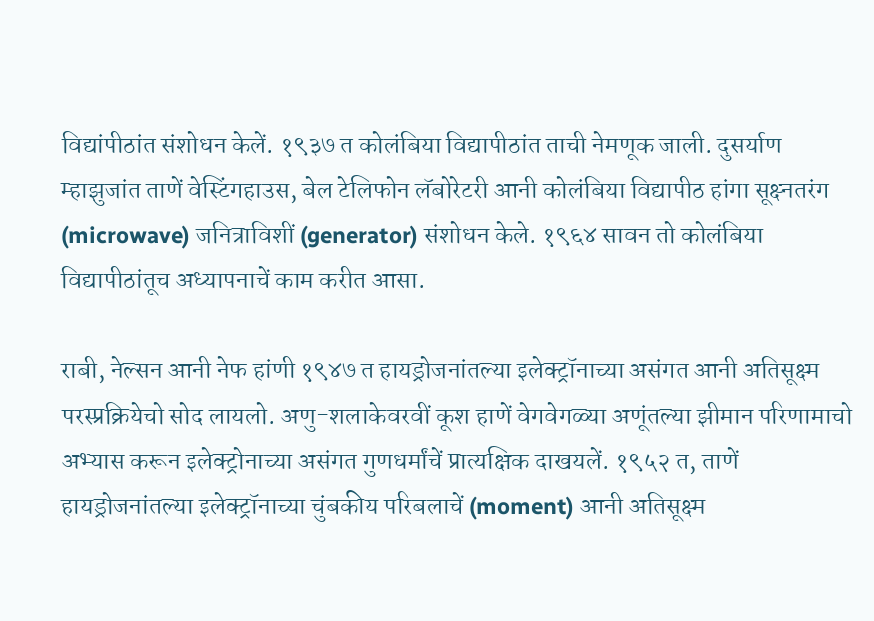विद्यांपीठांत संशोधन केलें. १९३७ त कोलंबिया विद्यापीठांत ताची नेमणूक जाली. दुसर्याण म्हाझुजांत ताणें वेस्टिंगहाउस, बेल टेलिफोन लॅबोरेटरी आनी कोलंबिया विद्यापीठ हांगा सूक्ष्नतरंग (microwave) जनित्राविशीं (generator) संशोधन केले. १९६४ सावन तो कोलंबिया विद्यापीठांतूच अध्यापनाचें काम करीत आसा.

राबी, नेल्सन आनी नेफ हांणी १९४७ त हायड्रोजनांतल्या इलेक्ट्रॉनाच्या असंगत आनी अतिसूक्ष्म परस्प्रक्रियेचो सोद लायलो. अणु-शलाकेवरवीं कूश हाणें वेगवेगळ्या अणूंतल्या झीमान परिणामाचो अभ्यास करून इलेक्ट्रोनाच्या असंगत गुणधर्मांचें प्रात्यक्षिक दाखयलें. १९५२ त, ताणें हायड्रोजनांतल्या इलेक्ट्रॉनाच्या चुंबकीय परिबलाचें (moment) आनी अतिसूक्ष्म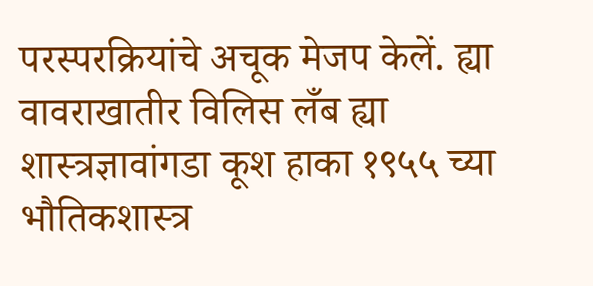परस्परक्रियांचे अचूक मेजप केलें. ह्या वावराखातीर विलिस लँब ह्या शास्त्रज्ञावांगडा कूश हाका १९५५ च्या भौतिकशास्त्र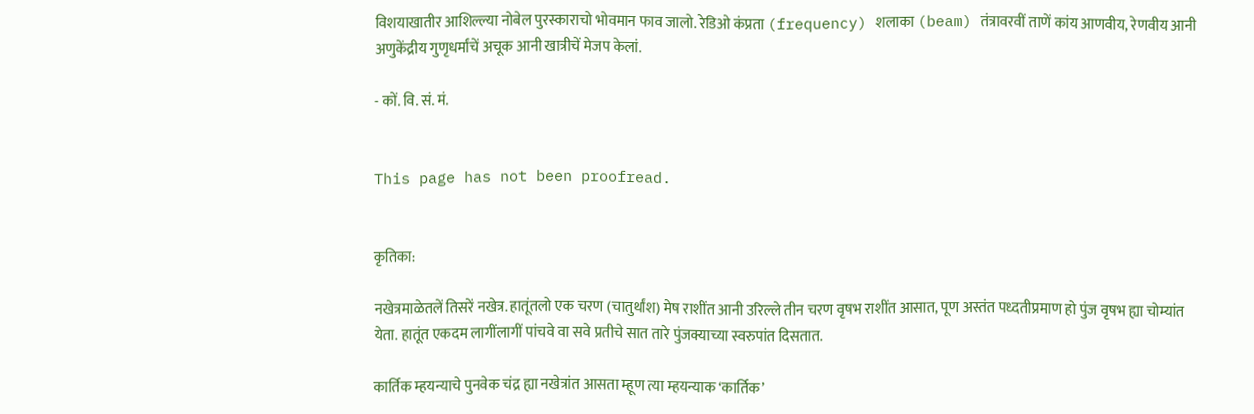विशयाखातीर आशिल्ल्या नोबेल पुरस्काराचो भोवमान फाव जालो. रेडिओ कंप्रता (frequency) शलाका (beam) तंत्रावरवीं ताणें कांय आणवीय, रेणवीय आनी अणुकेंद्रीय गुणृधर्मांचें अचूक आनी खात्रीचें मेजप केलां.

- कों. वि. सं. मं.


This page has not been proofread.


कृतिका:

नखेत्रमाळेतलें तिसरें नखेत्र. हातूंतलो एक चरण (चातुर्थांश) मेष राशींत आनी उरिल्ले तीन चरण वृषभ राशींत आसात, पूण अस्तंत पध्दतीप्रमाण हो पुंज वृषभ ह्या चोम्यांत येता. हातूंत एकदम लागींलागीं पांचवे वा सवे प्रतीचे सात तारे पुंजक्याच्या स्वरुपांत दिसतात.

कार्तिक म्हयन्याचे पुनवेक चंद्र ह्या नखेत्रांत आसता म्हूण त्या म्हयन्याक ‘कार्तिक’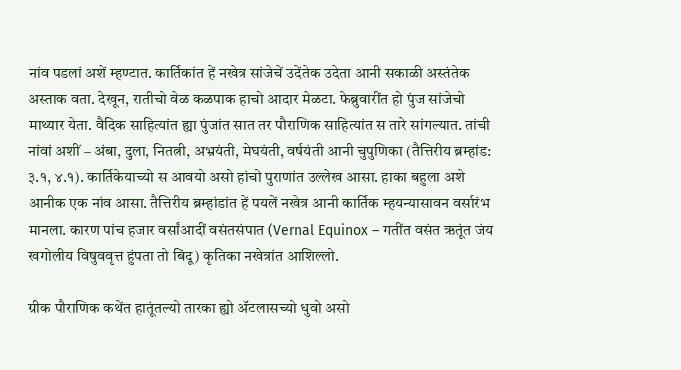नांव पडलां अशें म्हण्टात. कार्तिकांत हें नखेत्र सांजेचें उदेंतेक उदेता आनी सकाळी अस्तंतेक अस्ताक वता. देखून, रातीचो वेळ कळपाक हाचो आदार मेळटा. फेब्रुवारींत हो पुंज सांजेचो माथ्यार येता. वैदिक साहित्यांत ह्या पुंजांत सात तर पौराणिक साहित्यांत स तारे सांगल्यात. तांची नांवां अशीं – अंबा, दुला, नितत्नी, अभ्रयंती, मेघयंती, वर्षयंती आनी चुपुणिका (तैत्तिरीय ब्रम्हांड: ३.१, ४.१). कार्तिकेयाच्यो स आवयो असो हांचो पुराणांत उल्लेख आसा. हाका बहुला अशे आनीक एक नांव आसा. तैत्तिरीय ब्रम्हांडांत हें पयलें नखेत्र आनी कार्तिक म्हयन्यासावन वर्सारंभ मानला. कारण पांच हजार वर्सांआदीं वसंतसंपात (Vernal Equinox – गतींत वसंत ऋतूंत जंय खगोलीय विषुववृत्त हुंपता तो बिंदू) कृतिका नखेत्रांत आशिल्लो.

ग्रीक पौराणिक कथेंत हातूंतल्यो तारका ह्यो ॲटलासच्यो धुवो असो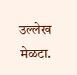उल्लेख मेळटा.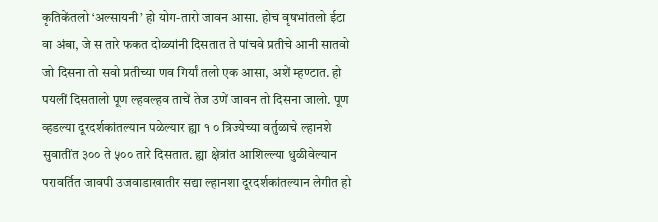कृतिकेंतलो ‘अल्सायनी’ हो योग-तारो जावन आसा. होच वृषभांतलो ईटा वा अंबा, जे स तारे फकत दोळ्यांनी दिसतात ते पांचवे प्रतीचे आनी सातवो जो दिसना तो सवो प्रतीच्या णव गिर्यां तलो एक आसा, अशें म्हण्टात. हो पयलीं दिसतालो पूण ल्हवल्हव ताचें तेज उणें जावन तो दिसना जालो. पूण व्हडल्या दूरदर्शकांतल्यान पळेल्यार ह्या १ ० त्रिज्येच्या वर्तुळाचे ल्हानशे सुवातींत ३०० ते ५०० तारे दिसतात. ह्या क्षेत्रांत आशिल्ल्या धुळीवेल्यान परावर्तित जावपी उजवाडाखातीर सद्या ल्हानशा दूरदर्शकांतल्यान लेगीत हो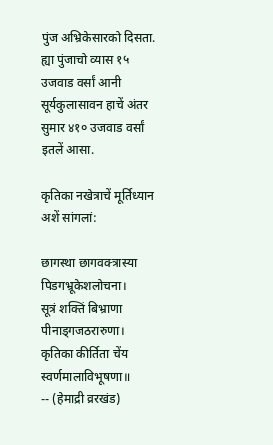पुंज अभ्रिकेसारको दिसता. ह्या पुंजाचो व्यास १५ उजवाड वर्सां आनी सूर्यकुलासावन हाचें अंतर सुमार ४१० उजवाड वर्सां इतलें आसा.

कृतिका नखेत्राचें मूर्तिध्यान अशें सांगलां:

छागस्था छागवक्त्रास्या पिडगभ्रूकेशलोचना।
सूत्रं शक्तिं बिभ्राणा पीनाड्गजठरारुणा।
कृतिका कीर्तिता चेंय स्वर्णमालाविभूषणा॥
-- (हेमाद्री व्ररखंड)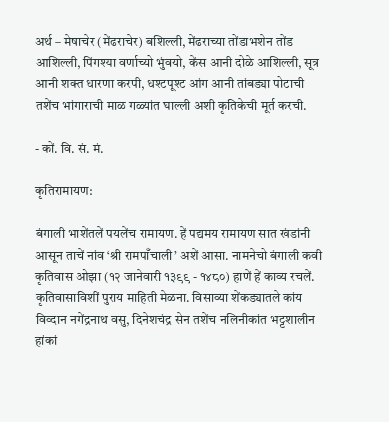अर्थ – मेषाचेर (मेंढराचेर) बशिल्ली, मेंढराच्या तोंडाभशेन तोंड आशिल्ली, पिंगश्या वर्णाच्यो भुंवयो, केंस आनी दोळे आशिल्ली, सूत्र आनी शक्त धारणा करपी, धश्टपूश्ट आंग आनी तांबड्या पोटाची तशेंच भांगाराची माळ गळ्यांत घाल्ली अशी कृतिकेची मूर्त करची.

- कों. वि. सं. मं.

कृतिरामायण:

बंगाली भाशेंतलें पयलेंच रामायण. हें पद्यमय रामायण सात खंडांनी आसून ताचें नांव ‘श्री रामपाँचाली’ अशें आसा. नामनेचो बंगाली कवी कृतिवास ओझा (१२ जानेवारी १३९९ - १४८०) हाणें हें काव्य रचलें. कृतिवासाविशीं पुराय माहिती मेळना. विसाव्या शेंकड्यातले कांय विव्दान नगेंद्रनाथ वसु, दिनेशचंद्र सेन तशेंच नलिनीकांत भट्टशालीन हांकां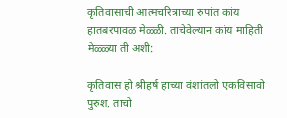कृतिवासाची आत्मचरित्राच्या रुपांत कांय हातबरपावळ मेळ्ळी. ताचेवेल्यान कांय माहिती मेळ्ळ्या ती अशी:

कृतिवास हो श्रीहर्ष हाच्या वंशांतलो एकविसावो पुरुश. ताचो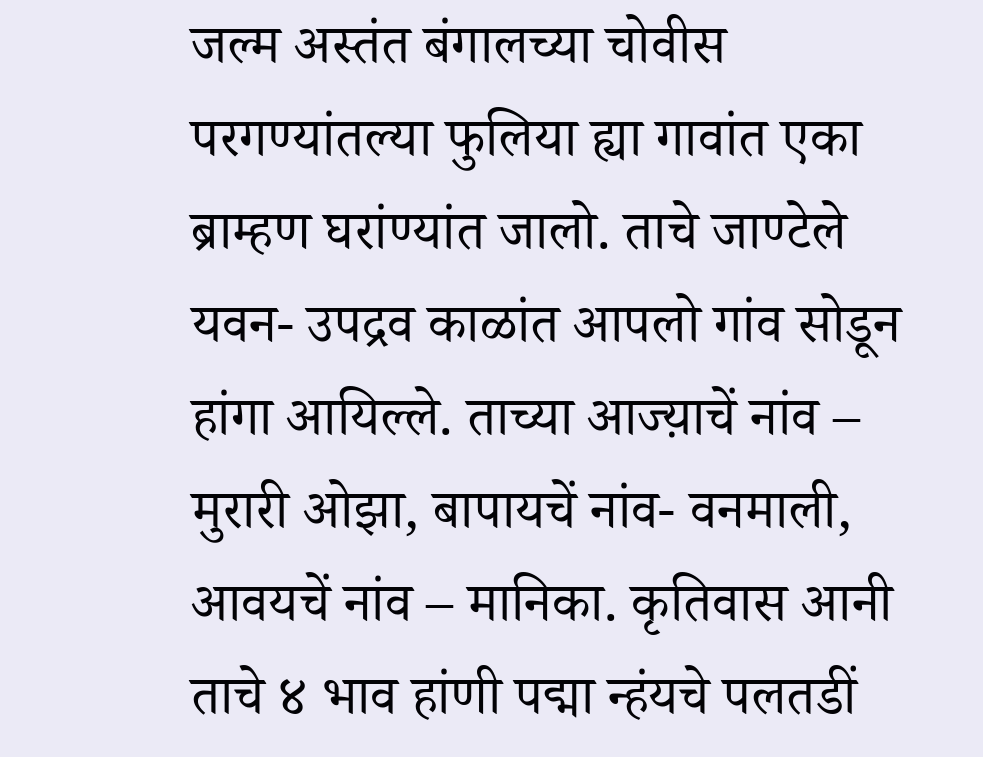जल्म अस्तंत बंगालच्या चोवीस परगण्यांतल्या फुलिया ह्या गावांत एका ब्राम्हण घरांण्यांत जालो. ताचे जाण्टेले यवन- उपद्रव काळांत आपलो गांव सोडून हांगा आयिल्ले. ताच्या आज्य़ाचें नांव – मुरारी ओझा, बापायचें नांव- वनमाली, आवयचें नांव – मानिका. कृतिवास आनी ताचे ४ भाव हांणी पद्मा न्हंयचे पलतडीं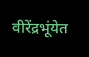वीरेंद्रभूंयेत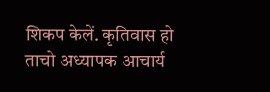शिकप केलें. कृतिवास हो ताचो अध्यापक आचार्य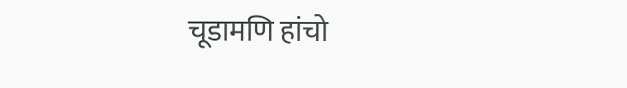चूडामणि हांचो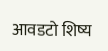आवडटो शिष्य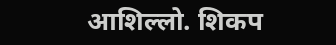आशिल्लो. शिकप